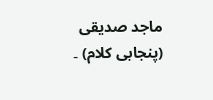ماجد صدیقی (پنجابی کلام) ۔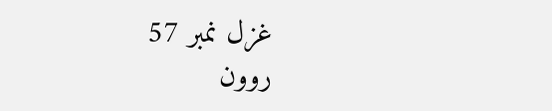غزل نمبر 57
روون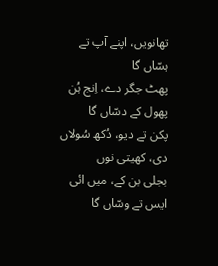تھانویں، اپنے آپ تے ہسّاں گا
پھٹ جگر دے، اِنج ہُن پھول کے دسّاں گا
پکن تے دیو، دُکھ سُولاں دی، کھیتی نوں
بجلی بن کے، میں ائی ایس تے وسّاں گا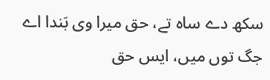سکھ دے ساہ تے، حق میرا وی بَندا اے
جگ توں میں، ایس حق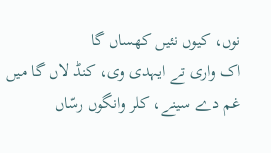نوں، کیوں نئیں کھساں گا
اک واری تے ایہدی وی، کنڈ لاں گا میں
غم دے سینے، کلر وانگوں رسّاں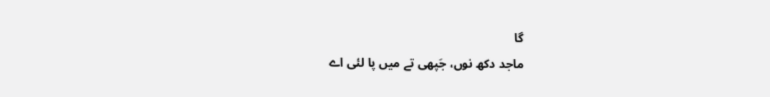گا
ماجد دکھ نوں، جَپھی تے میں پا لئی اے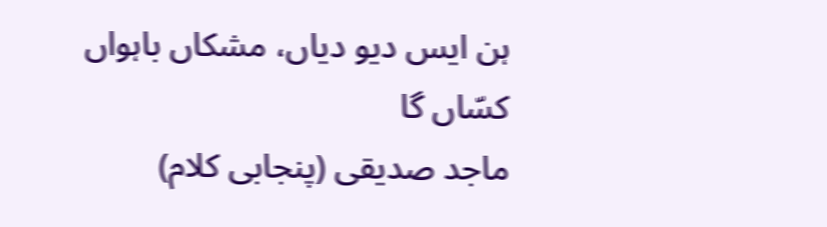ہن ایس دیو دیاں، مشکاں باہواں کسّاں گا
ماجد صدیقی (پنجابی کلام)